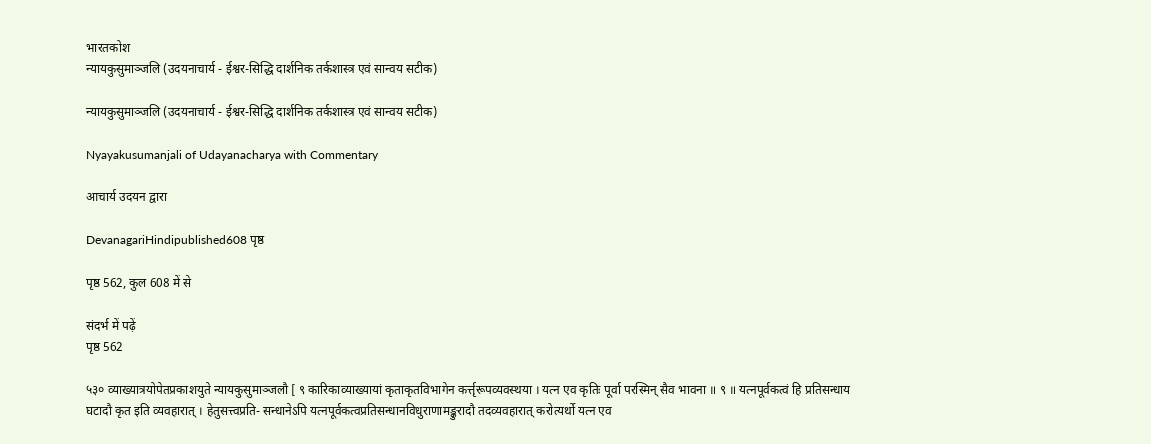भारतकोश
न्यायकुसुमाञ्जलि (उदयनाचार्य - ईश्वर-सिद्धि दार्शनिक तर्कशास्त्र एवं सान्वय सटीक)

न्यायकुसुमाञ्जलि (उदयनाचार्य - ईश्वर-सिद्धि दार्शनिक तर्कशास्त्र एवं सान्वय सटीक)

Nyayakusumanjali of Udayanacharya with Commentary

आचार्य उदयन द्वारा

DevanagariHindipublished608 पृष्ठ

पृष्ठ 562, कुल 608 में से

संदर्भ में पढ़ें
पृष्ठ 562

५३० व्याख्यात्रयोपेतप्रकाशयुते न्यायकुसुमाञ्जलौ [ ९ कारिकाव्याख्यायां कृताकृतविभागेन कर्त्तृरूपव्यवस्थया । यत्न एव कृतिः पूर्वा परस्मिन् सैव भावना ॥ ९ ॥ यत्नपूर्वकत्वं हि प्रतिसन्धाय घटादौ कृत इति व्यवहारात् । हेतुसत्त्वप्रति- सन्धानेऽपि यत्नपूर्वकत्वप्रतिसन्धानविधुराणामङ्कुरादौ तदव्यवहारात् करोत्यर्थो यत्न एव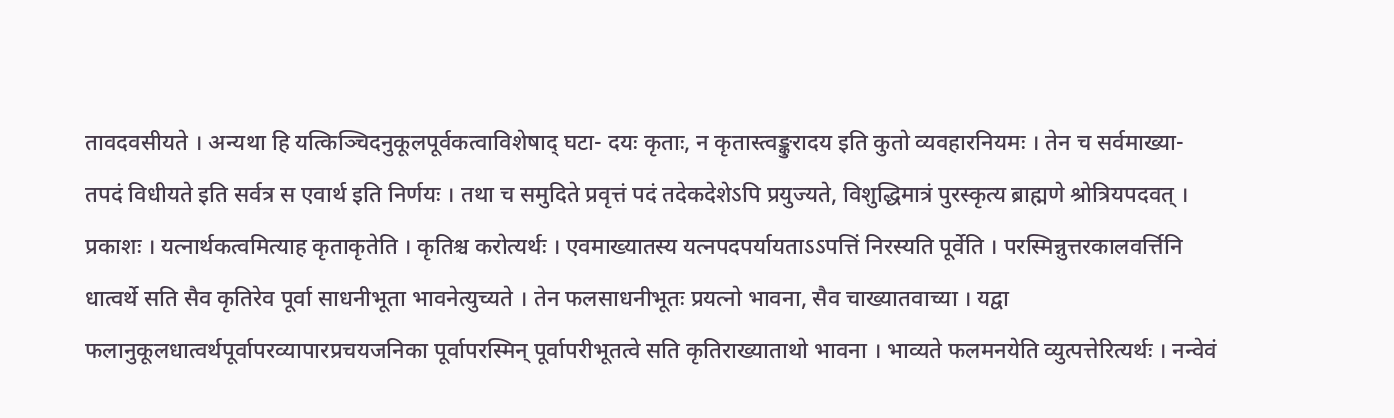तावदवसीयते । अन्यथा हि यत्किञ्चिदनुकूलपूर्वकत्वाविशेषाद् घटा- दयः कृताः, न कृतास्त्वङ्कुरादय इति कुतो व्यवहारनियमः । तेन च सर्वमाख्या- तपदं विधीयते इति सर्वत्र स एवार्थ इति निर्णयः । तथा च समुदिते प्रवृत्तं पदं तदेकदेशेऽपि प्रयुज्यते, विशुद्धिमात्रं पुरस्कृत्य ब्राह्मणे श्रोत्रियपदवत् । प्रकाशः । यत्नार्थकत्वमित्याह कृताकृतेति । कृतिश्च करोत्यर्थः । एवमाख्यातस्य यत्नपदपर्यायताऽऽपत्तिं निरस्यति पूर्वेति । परस्मिन्नुत्तरकालवर्त्तिनि धात्वर्थे सति सैव कृतिरेव पूर्वा साधनीभूता भावनेत्युच्यते । तेन फलसाधनीभूतः प्रयत्नो भावना, सैव चाख्यातवाच्या । यद्वा फलानुकूलधात्वर्थपूर्वापरव्यापारप्रचयजनिका पूर्वापरस्मिन् पूर्वापरीभूतत्वे सति कृतिराख्याताथो भावना । भाव्यते फलमनयेति व्युत्पत्तेरित्यर्थः । नन्वेवं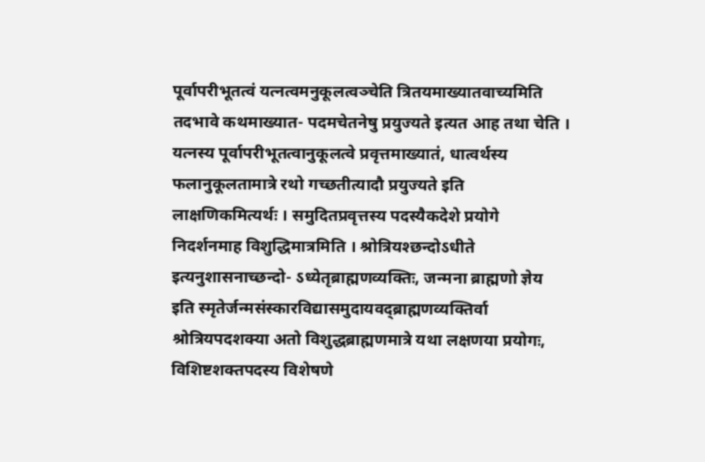पूर्वापरीभूतत्वं यत्नत्वमनुकूलत्वञ्चेति त्रितयमाख्यातवाच्यमिति तदभावे कथमाख्यात- पदमचेतनेषु प्रयुज्यते इत्यत आह तथा चेति । यत्नस्य पूर्वापरीभूतत्वानुकूलत्वे प्रवृत्तमाख्यातं, धात्वर्थस्य फलानुकूलतामात्रे रथो गच्छतीत्यादौ प्रयुज्यते इति लाक्षणिकमित्यर्थः । समुदितप्रवृत्तस्य पदस्यैकदेशे प्रयोगे निदर्शनमाह विशुद्धिमात्रमिति । श्रोत्रियश्छन्दोऽधीते इत्यनुशासनाच्छन्दो- ऽध्येतृब्राह्मणव्यक्तिः, जन्मना ब्राह्मणो ज्ञेय इति स्मृतेर्जन्मसंस्कारविद्यासमुदायवद्ब्राह्मणव्यक्तिर्वा श्रोत्रियपदशक्या अतो विशुद्धब्राह्मणमात्रे यथा लक्षणया प्रयोगः, विशिष्टशक्तपदस्य विशेषणे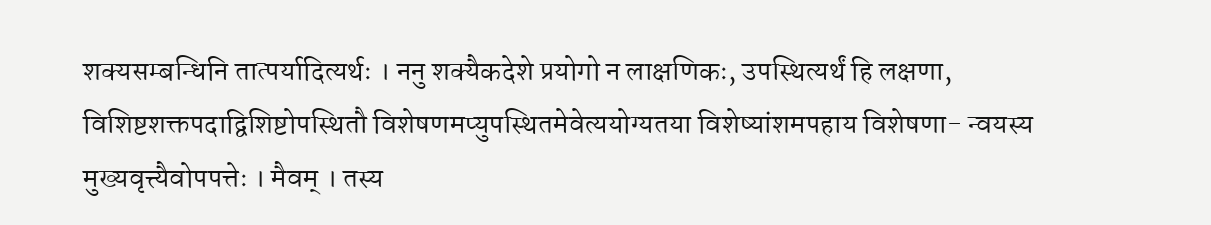शक्यसम्बन्धिनि तात्पर्यादित्यर्थः । ननु शक्यैकदेशे प्रयोगो न लाक्षणिकः, उपस्थित्यर्थं हि लक्षणा, विशिष्टशक्तपदाद्विशिष्टोपस्थितौ विशेषणमप्युपस्थितमेवेत्ययोग्यतया विशेष्यांशमपहाय विशेषणा- न्वयस्य मुख्यवृत्त्यैवोपपत्तेः । मैवम् । तस्य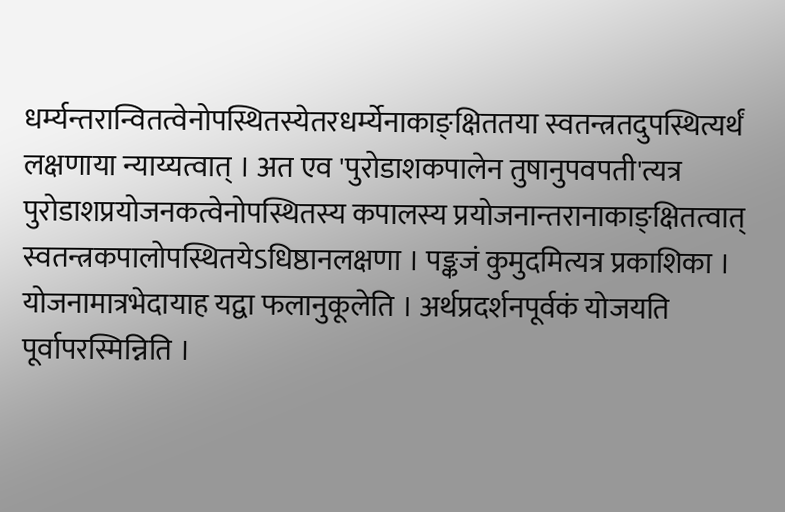धर्म्यन्तरान्वितत्वेनोपस्थितस्येतरधर्म्येनाकाङ्क्षिततया स्वतन्त्रतदुपस्थित्यर्थं लक्षणाया न्याय्यत्वात् । अत एव 'पुरोडाशकपालेन तुषानुपवपती'त्यत्र पुरोडाशप्रयोजनकत्वेनोपस्थितस्य कपालस्य प्रयोजनान्तरानाकाङ्क्षितत्वात् स्वतन्त्रकपालोपस्थितयेऽधिष्ठानलक्षणा । पङ्कजं कुमुदमित्यत्र प्रकाशिका । योजनामात्रभेदायाह यद्वा फलानुकूलेति । अर्थप्रदर्शनपूर्वकं योजयति पूर्वापरस्मिन्निति ।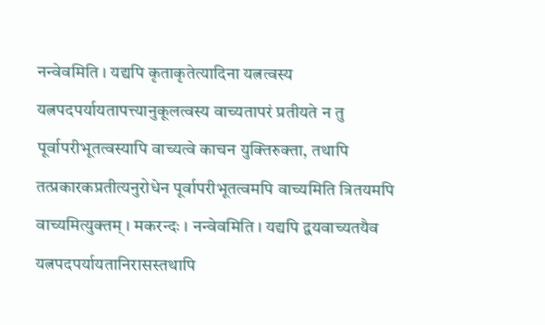नन्वेवमिति । यद्यपि कृताकृतेत्यादिना यत्नत्वस्य यत्नपदपर्यायतापत्त्यानुकूलत्वस्य वाच्यतापरं प्रतीयते न तु पूर्वापरीभूतत्वस्यापि वाच्यत्वे काचन युक्तिरुक्ता, तथापि तत्प्रकारकप्रतीत्यनुरोधेन पूर्वापरीभूतत्वमपि वाच्यमिति त्रितयमपि वाच्यमित्युक्तम् । मकरन्दः । नन्वेवमिति । यद्यपि द्वयवाच्यतयैव यत्नपदपर्यायतानिरासस्तथापि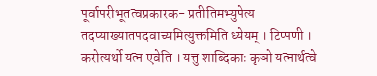पूर्वापरीभूतत्वप्रकारक- प्रतीतिमभ्युपेत्य तदप्याख्यातपदवाच्यमित्युक्तमिति ध्येयम् । टिप्पणी । करोत्यर्थो यत्न एवेति । यत्तु शाब्दिकाः कृञो यत्नार्थत्वे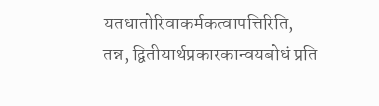यतधातोरिवाकर्मकत्वापत्तिरिति, तन्न, द्वितीयार्थप्रकारकान्वयबोधं प्रति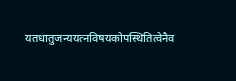यतधातुजन्ययत्नविषयकोपस्थितित्वेनैव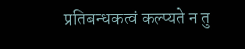प्रतिबन्धकत्वं कल्प्यते न तु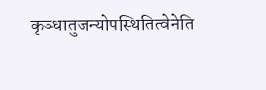कृञ्धातुजन्योपस्थितित्वेनेति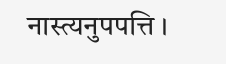नास्त्यनुपपत्ति ।